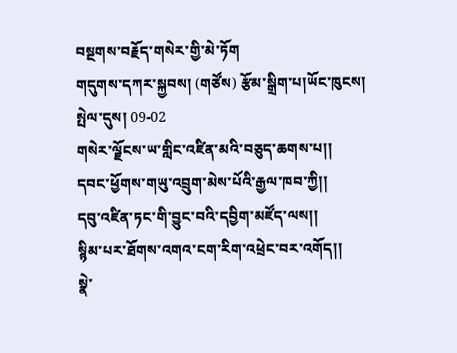བསྔགས་བརྗོད་གསེར་གྱི་མེ་ཏོག
གདུགས་དཀར་སྐྱབས། (གཙོས) རྩོམ་སྒྲིག་པ།ཡོང་ཁུངས། སྤེལ་དུས། 09-02
གསེར་ལྗོངས་ཡ་གླིང་འཛིན་མའི་བཅུད་ཆགས་པ།།
དབང་ཕྱོགས་གཡུ་འབྲུག་མེས་པོའི་རྒྱལ་ཁབ་ཀྱི།།
དབུ་འཛིན་ཏང་གི་བྱུང་བའི་དབྱིག་མཛོད་ལས།།
སྙིམ་པར་ཐོགས་འགའ་ངག་རིག་འཕྲེང་བར་འགོད།།
སྣེ་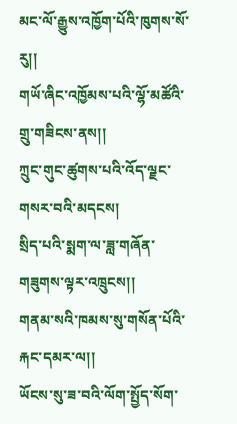མང་ལོ་རྒྱུས་འཁྱོག་པོའི་ཁུགས་སོ་རུ།།
གཡོ་ཞིང་འཁྱོམས་པའི་ལྷོ་མཚོའི་གྲུ་གཟིངས་ནས།།
ཀྲུང་གུང་ཚུགས་པའི་འོད་ལྗང་གསར་བའི་མདངས།
སྲིད་པའི་སྨག་ལ་ཟླ་གཞོན་གཟུགས་ལྟར་འཁྲུངས།།
གནམ་སའི་ཁམས་སུ་གསོན་པོའི་རྐང་དམར་ལ།།
ཡོངས་སུ་ཟ་བའི་ལོག་སྤྱོད་སོག་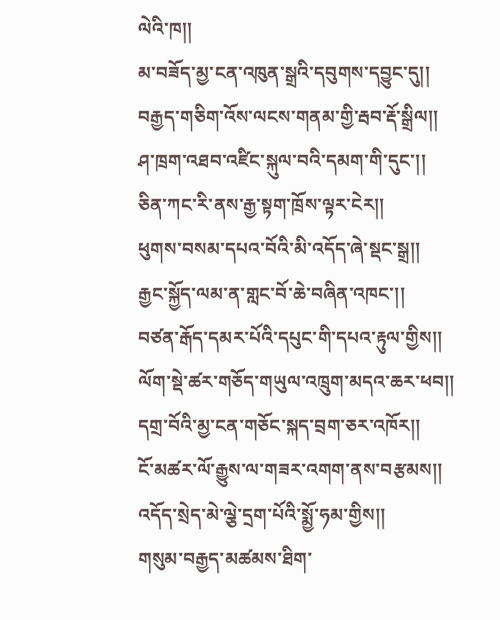ལེའི་ཁ།།
མ་བཟོད་མྱ་ངན་འཁུན་སྒྲའི་དབུགས་དབྱུང་དུ།།
བརྒྱད་གཅིག་འོས་ལངས་གནམ་གྱི་རྦབ་རྡོ་སྒྲིལ།།
ཤ་ཁྲག་འཐབ་འཛིང་སྐུལ་བའི་དམག་གི་དུང་།།
ཅིན་ཀང་རི་ནས་རྒྱ་སྟག་ཁྲོས་ལྟར་ངེར།།
ཕུགས་བསམ་དཔའ་བོའི་མི་འདོད་ཞེ་སྡང་སྒྲ།།
རྒྱང་སྐྱོད་ལམ་ན་གླང་བོ་ཆེ་བཞིན་འཁང་།།
བཙན་རྒོད་དམར་པོའི་དཔུང་གི་དཔའ་རྟུལ་གྱིས།།
ལོག་སྡེ་ཚར་གཅོད་གཡུལ་འཁྲུག་མདའ་ཆར་ཕབ།།
དགྲ་བོའི་མྱ་ངན་གཅོང་སྐད་བྲག་ཅར་འཁོར།།
ངོ་མཚར་ལོ་རྒྱུས་ལ་གཟར་འགག་ནས་བརྩམས།།
འདོད་སྲེད་མེ་ལྕེ་དྲག་པོའི་སྨྱོ་ཧམ་གྱིས།།
གསུམ་བརྒྱད་མཚམས་ཐིག་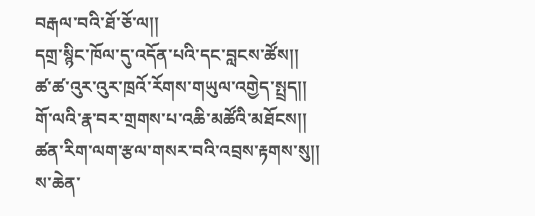བརྒལ་བའི་ཐོ་ཅོ་ལ།།
དགྲ་སྙིང་ཁོལ་དུ་འདོན་པའི་དང་བླངས་ཚོས།།
ཚ་ཚ་འུར་འུར་ཁྲའོ་རོགས་གཡུལ་འགྱེད་སྤྲད།།
གོ་ལའི་རྣ་བར་གྲགས་པ་འཆི་མཚོའི་མཐོངས།།
ཚན་རིག་ལག་རྩལ་གསར་བའི་འབྲས་རྟགས་སུ།།
ས་ཆེན་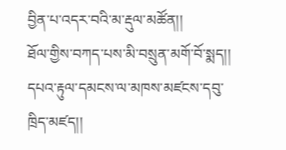བྱིན་པ་འདར་བའི་མ་རྡུལ་མཚོན།།
ཐོལ་གྱིས་བཀད་པས་མི་བསྲུན་མགོ་བོ་སྨད།།
དཔའ་རྟུལ་དམངས་ལ་མཁས་མཛངས་དབུ་ཁྲིད་མཛད།།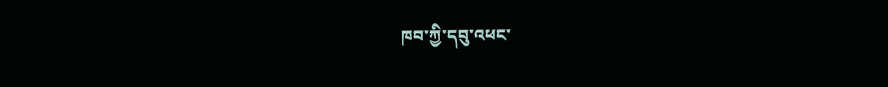ཁབ་ཀྱི་དབུ་འཕང་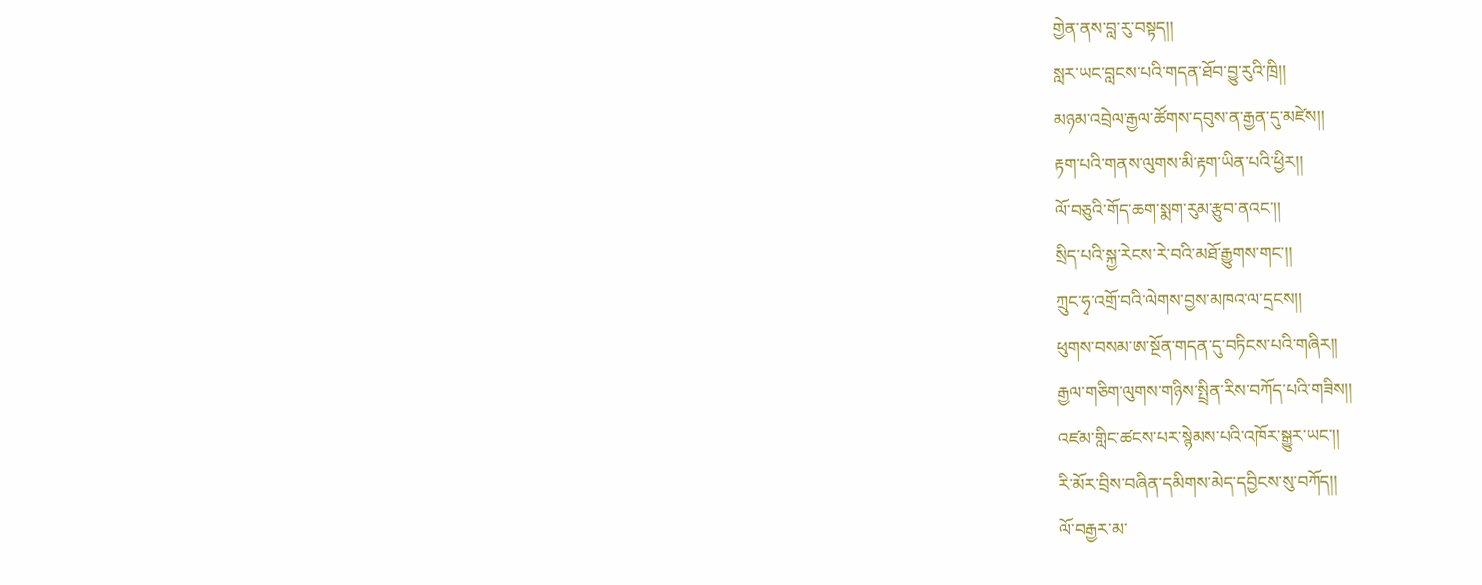གྱེན་ནས་བླ་རུ་བསྟད།།
སླར་ཡང་བླངས་པའི་གདན་ཐོབ་བྱུ་རུའི་ཁྲི།།
མཉམ་འབྲེལ་རྒྱལ་ཚོགས་དབུས་ན་རྒྱན་དུ་མཛེས།།
རྟག་པའི་གནས་ལུགས་མི་རྟག་ཡིན་པའི་ཕྱིར།།
ལོ་བཅུའི་གོད་ཆག་སྨག་རུམ་རྩུབ་ནའང་།།
སྲིད་པའི་སྐྱ་རེངས་རེ་བའི་མཐོ་རྒྱུགས་གང་།།
ཀྲུང་ཧྭ་འགྲོ་བའི་ལེགས་བྱས་མཁའ་ལ་དྲངས།།
ཕུགས་བསམ་ཨ་སྔོན་གདན་དུ་བཏིངས་པའི་གཞིར།།
རྒྱལ་གཅིག་ལུགས་གཉིས་སྤྲིན་རིས་བཀོད་པའི་གཟིས།།
འཛམ་གླིང་ཚངས་པར་སྙེམས་པའི་འཁོར་སྒྱུར་ཡང་།།
རི་མོར་བྲིས་བཞིན་དམིགས་མེད་དབྱིངས་སུ་བཀོད།།
ལོ་བརྒྱར་མ་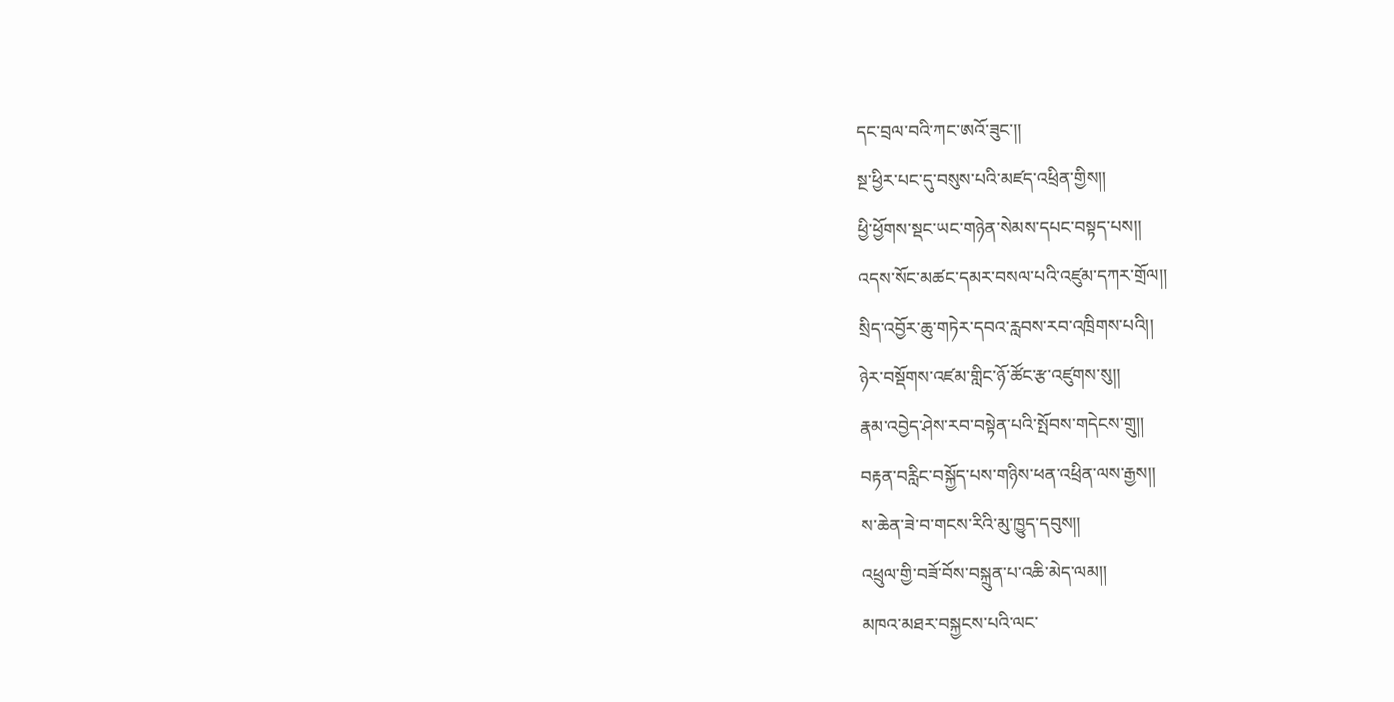དང་བྲལ་བའི་ཀང་ཨའོ་ཟུང་།།
སྔ་ཕྱིར་པང་དུ་བསུས་པའི་མཛད་འཕྲིན་གྱིས།།
ཕྱི་ཕྱོགས་སྡང་ཡང་གཉེན་སེམས་དཔང་བསྟད་པས།།
འདས་སོང་མཚང་དམར་བསལ་པའི་འཛུམ་དཀར་གྲོལ།།
སྲིད་འབྱོར་ཆུ་གཏེར་དབའ་རླབས་རབ་འཁྲིགས་པའི།།
ཉེར་བསྡོགས་འཛམ་གླིང་ཉོ་ཚོང་རྩ་འཛུགས་སུ།།
རྣམ་འབྱེད་ཤེས་རབ་བསྟེན་པའི་སྤོབས་གདེངས་གྲུ།།
བརྟན་བརླིང་བསྐྱོད་པས་གཉིས་ཕན་འཕྲིན་ལས་རྒྱས།།
ས་ཆེན་ཟེ་བ་གངས་རིའི་མུ་ཁྱུད་དབུས།།
འཕྲུལ་གྱི་བཟོ་བོས་བསྐྲུན་པ་འཆི་མེད་ལམ།།
མཁའ་མཐར་བསྐྱངས་པའི་ལང་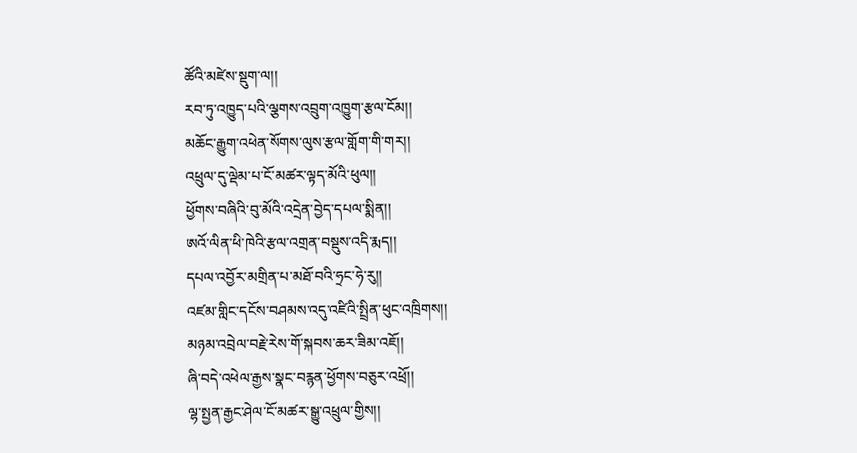ཚོའི་མཛེས་སྡུག་ལ།།
རབ་ཏུ་འཁྱུད་པའི་ལྕགས་འབྲུག་འཁྱུག་རྩལ་ངོམ།།
མཆོང་རྒྱུག་འཕེན་སོགས་ལུས་རྩལ་གློག་གི་གར།།
འཕྲུལ་དུ་ལྡེམ་པ་ངོ་མཚར་ལྟད་མོའི་ཕུལ།།
ཕྱོགས་བཞིའི་བུ་མོའི་འདྲེན་བྱེད་དཔལ་སྨིན།།
ཨའོ་ལིན་ཕི་ཁེའི་རྩལ་འགྲན་བསྡུས་འདི་རྨད།།
དཔལ་འབྱོར་མགྲིན་པ་མཐོ་བའི་ཧྲང་ཧེ་རུ།།
འཛམ་གླིང་དངོས་བཤམས་འདུ་འཛིའི་སྤྲིན་ཕུང་འཁྲིགས།།
མཉམ་འབྲེལ་བརྗེ་རེས་གོ་སྐབས་ཆར་ཟིམ་འཇོ།།
ཞི་བདེ་འཕེལ་རྒྱས་སྣང་བརྙན་ཕྱོགས་བཅུར་འཕྲོ།།
ལྷ་སྤྱན་རྒྱང་ཤེལ་ངོ་མཚར་སྒྱུ་འཕྲུལ་གྱིས།།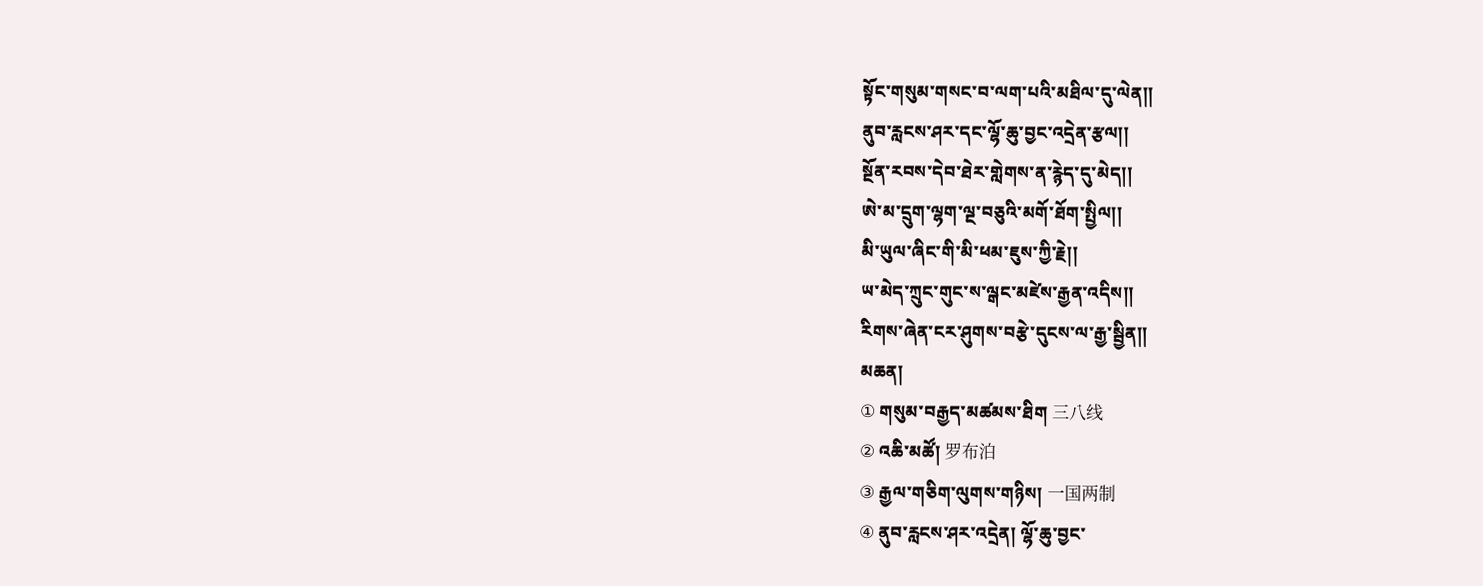སྟོང་གསུམ་གསང་བ་ལག་པའི་མཐིལ་དུ་ལེན།།
ནུབ་རླངས་ཤར་དང་ལྷོ་ཆུ་བྱང་འདྲེན་རྩལ།།
སྔོན་རབས་དེབ་ཐེར་གླེགས་ན་རྙེད་དུ་མེད།།
ཨེ་མ་དྲུག་ལྷག་ལྔ་བཅུའི་མགོ་ཐོག་སྤྱིལ།།
མི་ཡུལ་ཞིང་གི་མི་ཕམ་ཇུས་ཀྱི་རྗེ།།
ཡ་མེད་ཀྲུང་གུང་ས་ལྒང་མཛེས་རྒྱན་འདིས།།
རིགས་ཞེན་ངར་ཤུགས་བརྩེ་དུངས་ལ་རྒྱ་སྦྱིན།།
མཆན།
① གསུམ་བརྒྱད་མཚམས་ཐིག 三八线
② འཆི་མཚོ། 罗布泊
③ རྒྱལ་གཅིག་ལུགས་གཉིས། 一国两制
④ ནུབ་རླངས་ཤར་འདྲེན། ལྷོ་ཆུ་བྱང་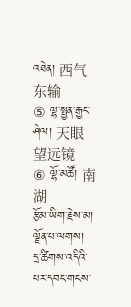འཐེན། 西气东输
⑤ ལྷ་སྤྱན་རྒྱང་ཤེལ། 天眼望远镜
⑥ ལྷོ་མཚོ། 南湖
རྩོམ་ཡིག་རྗེས་མ།
ལྗོན་པ་ལགས།
དྲ་ཚིགས་འདིའི་པར་དབང་གངས་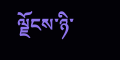ལྗོངས་ཉི་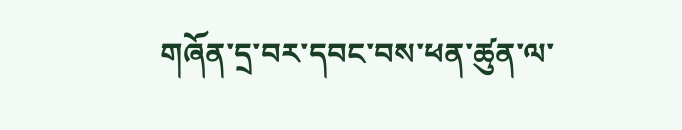གཞོན་དྲ་བར་དབང་བས་ཕན་ཚུན་ལ་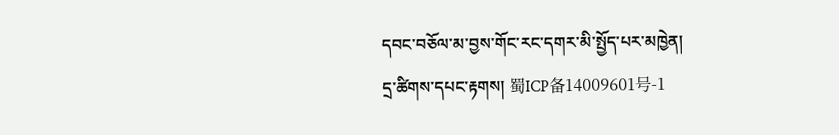དབང་བཅོལ་མ་བྱས་གོང་རང་དགར་མི་སྤྱོད་པར་མཁྱེན།
དྲ་ཚིགས་དཔང་རྟགས། 蜀ICP备14009601号-1